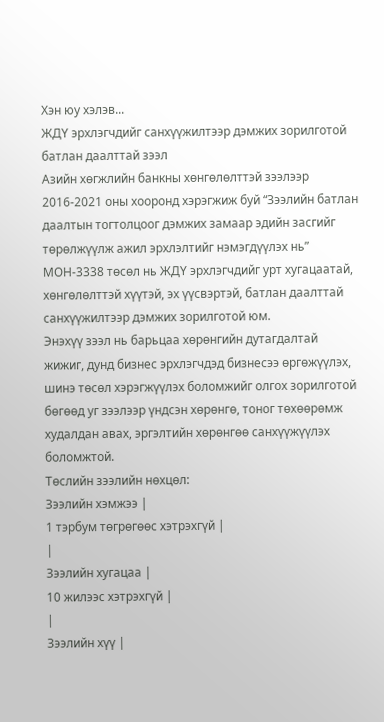Хэн юу хэлэв...
ЖДҮ эрхлэгчдийг санхүүжилтээр дэмжих зорилготой батлан даалттай зээл
Азийн хөгжлийн банкны хөнгөлөлттэй зээлээр 2016-2021 оны хооронд хэрэгжиж буй “Зээлийн батлан даалтын тогтолцоог дэмжих замаар эдийн засгийг төрөлжүүлж ажил эрхлэлтийг нэмэгдүүлэх нь” МОН-3338 төсөл нь ЖДҮ эрхлэгчдийг урт хугацаатай, хөнгөлөлттэй хүүтэй, эх үүсвэртэй, батлан даалттай санхүүжилтээр дэмжих зорилготой юм.
Энэхүү зээл нь барьцаа хөрөнгийн дутагдалтай жижиг, дунд бизнес эрхлэгчдэд бизнесээ өргөжүүлэх, шинэ төсөл хэрэгжүүлэх боломжийг олгох зорилготой бөгөөд уг зээлээр үндсэн хөрөнгө, тоног төхөөрөмж худалдан авах, эргэлтийн хөрөнгөө санхүүжүүлэх боломжтой.
Төслийн зээлийн нөхцөл:
Зээлийн хэмжээ |
1 тэрбум төгрөгөөс хэтрэхгүй |
|
Зээлийн хугацаа |
10 жилээс хэтрэхгүй |
|
Зээлийн хүү |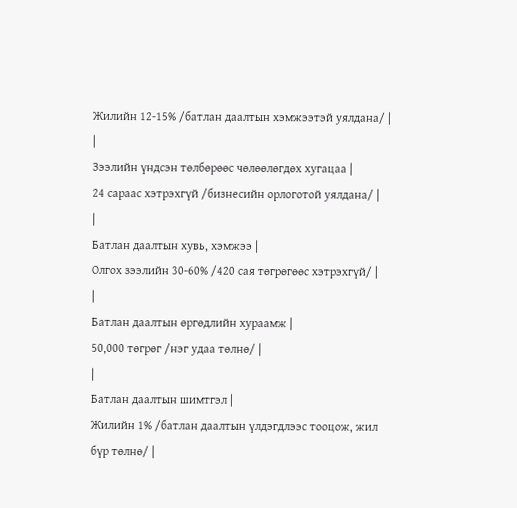Жилийн 12-15% /батлан даалтын хэмжээтэй уялдана/ |
|
Зээлийн үндсэн төлбөрөөс чөлөөлөгдөх хугацаа |
24 сараас хэтрэхгүй /бизнесийн орлоготой уялдана/ |
|
Батлан даалтын хувь, хэмжээ |
Олгох зээлийн 30-60% /420 сая төгрөгөөс хэтрэхгүй/ |
|
Батлан даалтын өргөдлийн хураамж |
50,000 төгрөг /нэг удаа төлнө/ |
|
Батлан даалтын шимтгэл |
Жилийн 1% /батлан даалтын үлдэгдлээс тооцож, жил бүр төлнө/ |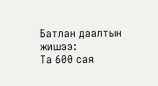Батлан даалтын жишээ:
Tа 600 сая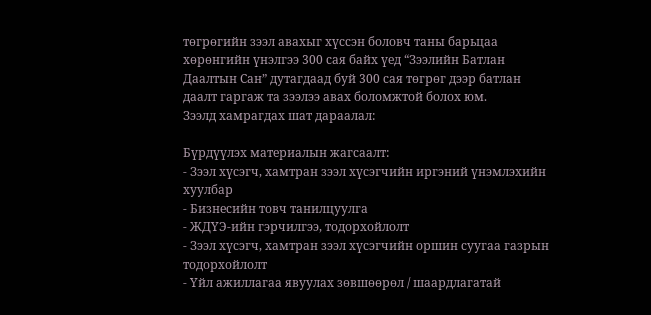төгрөгийн зээл авахыг хүссэн боловч таны барьцаа хөрөнгийн үнэлгээ 300 сая байх үед “Зээлийн Батлан Даалтын Сан” дутагдаад буй 300 сая төгрөг дээр батлан даалт гаргаж та зээлээ авах боломжтой болох юм.
Зээлд хамрагдах шат дараалал:

Бүрдүүлэх материалын жагсаалт:
- Зээл хүсэгч, хамтран зээл хүсэгчийн иргэний үнэмлэхийн хуулбар
- Бизнесийн товч танилцуулга
- ЖДҮЭ-ийн гэрчилгээ, тодорхойлолт
- Зээл хүсэгч, хамтран зээл хүсэгчийн оршин суугаа газрын тодорхойлолт
- Үйл ажиллагаа явуулах зөвшөөрөл / шаардлагатай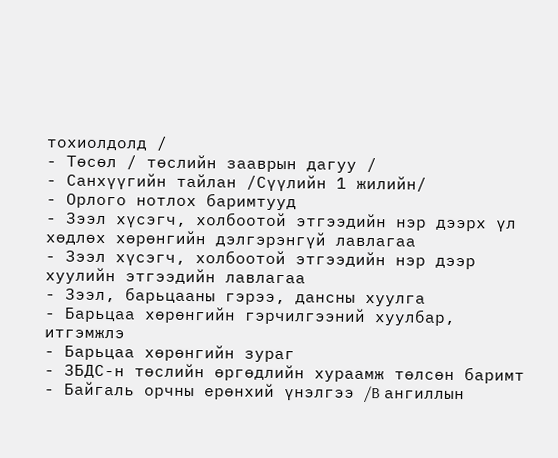тохиолдолд /
- Төсөл / төслийн зааврын дагуу /
- Санхүүгийн тайлан /Сүүлийн 1 жилийн/
- Орлого нотлох баримтууд
- Зээл хүсэгч, холбоотой этгээдийн нэр дээрх үл хөдлөх хөрөнгийн дэлгэрэнгүй лавлагаа
- Зээл хүсэгч, холбоотой этгээдийн нэр дээр хуулийн этгээдийн лавлагаа
- Зээл, барьцааны гэрээ, дансны хуулга
- Барьцаа хөрөнгийн гэрчилгээний хуулбар, итгэмжлэ
- Барьцаа хөрөнгийн зураг
- ЗБДС-н төслийн өргөдлийн хураамж төлсөн баримт
- Байгаль орчны ерөнхий үнэлгээ /B ангиллын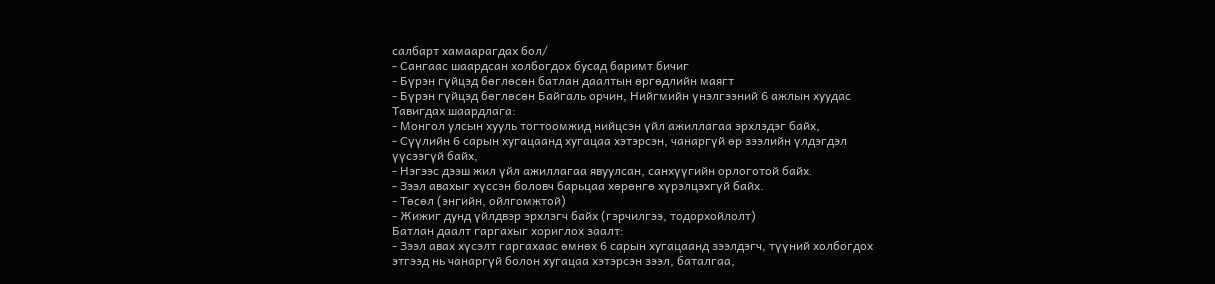салбарт хамаарагдах бол/
- Сангаас шаардсан холбогдох бусад баримт бичиг
- Бүрэн гүйцэд бөглөсөн батлан даалтын өргөдлийн маягт
- Бүрэн гүйцэд бөглөсөн Байгаль орчин, Нийгмийн үнэлгээний 6 ажлын хуудас
Тавигдах шаардлага:
- Монгол улсын хууль тогтоомжид нийцсэн үйл ажиллагаа эрхлэдэг байх,
- Сүүлийн 6 сарын хугацаанд хугацаа хэтэрсэн, чанаргүй өр зээлийн үлдэгдэл үүсээгүй байх,
- Нэгээс дээш жил үйл ажиллагаа явуулсан, санхүүгийн орлоготой байх.
- Зээл авахыг хүссэн боловч барьцаа хөрөнгө хүрэлцэхгүй байх.
- Төсөл (энгийн, ойлгомжтой)
- Жижиг дунд үйлдвэр эрхлэгч байх (гэрчилгээ, тодорхойлолт)
Батлан даалт гаргахыг хориглох заалт:
- Зээл авах хүсэлт гаргахаас өмнөх 6 сарын хугацаанд зээлдэгч, түүний холбогдох этгээд нь чанаргүй болон хугацаа хэтэрсэн зээл, баталгаа,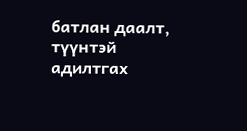батлан даалт, түүнтэй адилтгах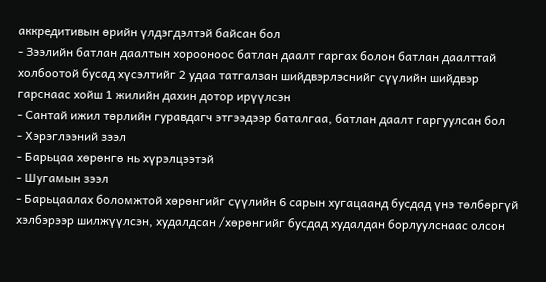аккредитивын өрийн үлдэгдэлтэй байсан бол
- Зээлийн батлан даалтын хорооноос батлан даалт гаргах болон батлан даалттай холбоотой бусад хүсэлтийг 2 удаа татгалзан шийдвэрлэснийг сүүлийн шийдвэр гарснаас хойш 1 жилийн дахин дотор ирүүлсэн
- Сантай ижил төрлийн гуравдагч этгээдээр баталгаа, батлан даалт гаргуулсан бол
- Хэрэглээний зээл
- Барьцаа хөрөнгө нь хүрэлцээтэй
- Шугамын зээл
- Барьцаалах боломжтой хөрөнгийг сүүлийн 6 сарын хугацаанд бусдад үнэ төлбөргүй хэлбэрээр шилжүүлсэн, худалдсан /хөрөнгийг бусдад худалдан борлуулснаас олсон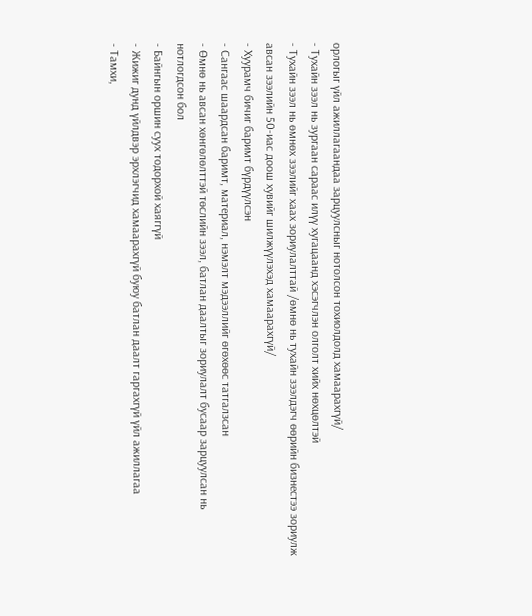орлогыг үйл ажиллагаандаа зарцуулсныг нотолсон тохиолдолд хамаарахгүй/
- Тухайн зээл нь зургаан сараас илүү хугацаанд хэсэгчлэн олголт хийх нөхцөлтэй
- Тухайн зээл нь өмнөх зээлийг хаах зориулалттай /өмнө нь тухайн зээлдэгч өөрийн бизнестээ зориулж авсан зээлийн 50-иас доош хувийг шилжүүлэхэд хамаарахгүй/
- Хуурамч бичиг баримт бүрдүүлсэн
- Сангаас шаардсан баримт, материал, нэмэлт мэдээллийг өгөхөөс татгалзсан
- Өмнө нь авсан хөнгөлөлттэй төслийн зээл, батлан даалтыг зориулалт бусаар зарцуулсан нь нотлогдсон бол
- Байнгын оршин суух тодорхой хаяггүй
- Жижиг дунд үйлдвэр эрхлэгчид хамаарахгүй буюу батлан даалт гаргахгүй үйл ажиллагаа
- Тамхи,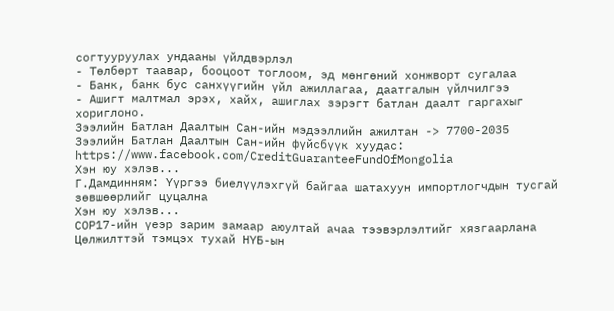согтууруулах ундааны үйлдвэрлэл
- Төлбөрт таавар, бооцоот тоглоом, эд мөнгөний хонжворт сугалаа
- Банк, банк бус санхүүгийн үйл ажиллагаа, даатгалын үйлчилгээ
- Ашигт малтмал эрэх, хайх, ашиглах зэрэгт батлан даалт гаргахыг хориглоно.
Зээлийн Батлан Даалтын Сан-ийн мэдээллийн ажилтан -> 7700-2035
Зээлийн Батлан Даалтын Сан-ийн фүйсбүүк хуудас: https://www.facebook.com/CreditGuaranteeFundOfMongolia
Хэн юу хэлэв...
Г.Дамдинням: Үүргээ биелүүлэхгүй байгаа шатахуун импортлогчдын тусгай зөвшөөрлийг цуцална
Хэн юу хэлэв...
COP17-ийн үеэр зарим замаар аюултай ачаа тээвэрлэлтийг хязгаарлана
Цөлжилттэй тэмцэх тухай НҮБ-ын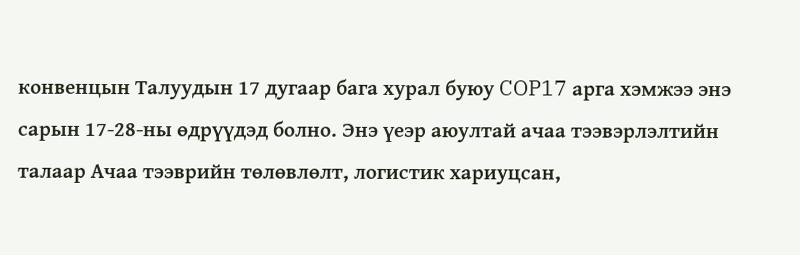конвенцын Талуудын 17 дугаар бага хурал буюу COP17 арга хэмжээ энэ сарын 17-28-ны өдрүүдэд болно. Энэ үеэр аюултай ачаа тээвэрлэлтийн талаар Ачаа тээврийн төлөвлөлт, логистик хариуцсан,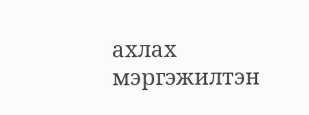ахлах мэргэжилтэн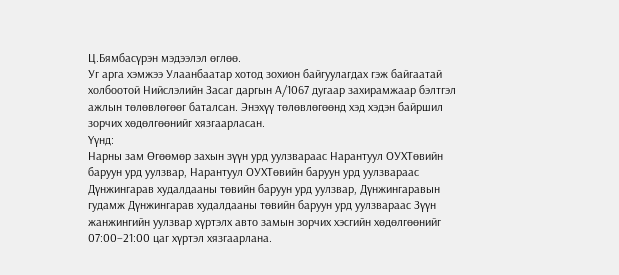Ц.Бямбасүрэн мэдээлэл өглөө.
Уг арга хэмжээ Улаанбаатар хотод зохион байгуулагдах гэж байгаатай холбоотой Нийслэлийн Засаг даргын А/1067 дугаар захирамжаар бэлтгэл ажлын төлөвлөгөөг баталсан. Энэхүү төлөвлөгөөнд хэд хэдэн байршил зорчих хөдөлгөөнийг хязгаарласан.
Үүнд:
Нарны зам Өгөөмөр захын зүүн урд уулзвараас Нарантуул ОУХТөвийн баруун урд уулзвар, Нарантуул ОУХТөвийн баруун урд уулзвараас Дүнжингарав худалдааны төвийн баруун урд уулзвар, Дүнжингаравын гудамж Дүнжингарав худалдааны төвийн баруун урд уулзвараас Зүүн жанжингийн уулзвар хүртэлх авто замын зорчих хэсгийн хөдөлгөөнийг 07:00–21:00 цаг хүртэл хязгаарлана.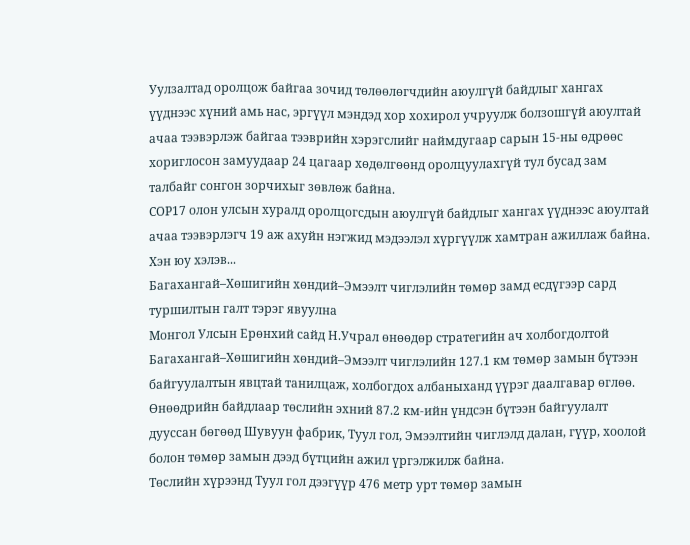Уулзалтад оролцож байгаа зочид төлөөлөгчдийн аюулгүй байдлыг хангах үүднээс хүний амь нас, эргүүл мэндэд хор хохирол учруулж болзошгүй аюултай ачаа тээвэрлэж байгаа тээврийн хэрэгслийг наймдугаар сарын 15-ны өдрөөс хориглосон замуудаар 24 цагаар хөдөлгөөнд оролцуулахгүй тул бусад зам талбайг сонгон зорчихыг зөвлөж байна.
COP17 олон улсын хуралд оролцогсдын аюулгүй байдлыг хангах үүднээс аюултай ачаа тээвэрлэгч 19 аж ахуйн нэгжид мэдээлэл хүргүүлж хамтран ажиллаж байна.
Хэн юу хэлэв...
Багахангай–Хөшигийн хөндий–Эмээлт чиглэлийн төмөр замд есдүгээр сард туршилтын галт тэрэг явуулна
Монгол Улсын Ерөнхий сайд Н.Учрал өнөөдөр стратегийн ач холбогдолтой Багахангай–Хөшигийн хөндий–Эмээлт чиглэлийн 127.1 км төмөр замын бүтээн байгуулалтын явцтай танилцаж, холбогдох албаныханд үүрэг даалгавар өглөө.
Өнөөдрийн байдлаар төслийн эхний 87.2 км-ийн үндсэн бүтээн байгуулалт дууссан бөгөөд Шувуун фабрик, Туул гол, Эмээлтийн чиглэлд далан, гүүр, хоолой болон төмөр замын дээд бүтцийн ажил үргэлжилж байна.
Төслийн хүрээнд Туул гол дээгүүр 476 метр урт төмөр замын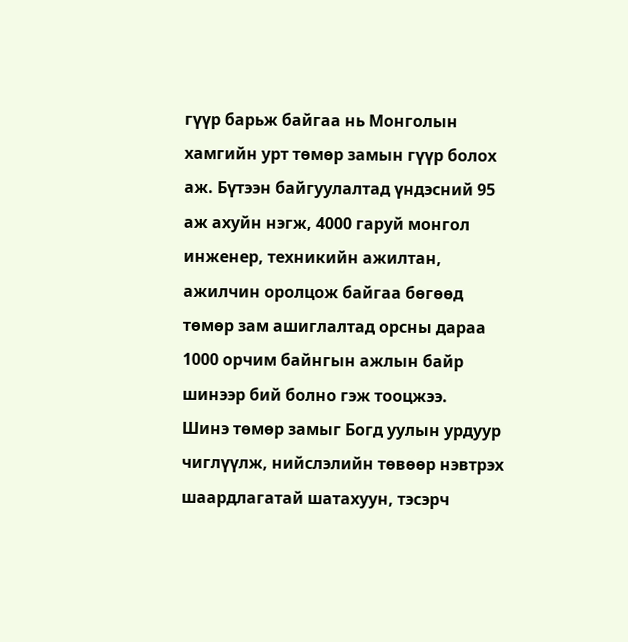гүүр барьж байгаа нь Монголын хамгийн урт төмөр замын гүүр болох аж. Бүтээн байгуулалтад үндэсний 95 аж ахуйн нэгж, 4000 гаруй монгол инженер, техникийн ажилтан, ажилчин оролцож байгаа бөгөөд төмөр зам ашиглалтад орсны дараа 1000 орчим байнгын ажлын байр шинээр бий болно гэж тооцжээ.
Шинэ төмөр замыг Богд уулын урдуур чиглүүлж, нийслэлийн төвөөр нэвтрэх шаардлагатай шатахуун, тэсэрч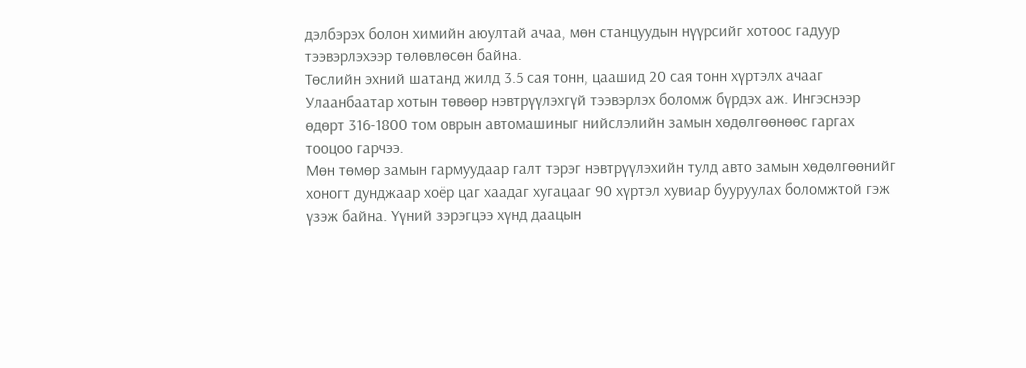дэлбэрэх болон химийн аюултай ачаа, мөн станцуудын нүүрсийг хотоос гадуур тээвэрлэхээр төлөвлөсөн байна.
Төслийн эхний шатанд жилд 3.5 сая тонн, цаашид 20 сая тонн хүртэлх ачааг Улаанбаатар хотын төвөөр нэвтрүүлэхгүй тээвэрлэх боломж бүрдэх аж. Ингэснээр өдөрт 316-1800 том оврын автомашиныг нийслэлийн замын хөдөлгөөнөөс гаргах тооцоо гарчээ.
Мөн төмөр замын гармуудаар галт тэрэг нэвтрүүлэхийн тулд авто замын хөдөлгөөнийг хоногт дунджаар хоёр цаг хаадаг хугацааг 90 хүртэл хувиар бууруулах боломжтой гэж үзэж байна. Үүний зэрэгцээ хүнд даацын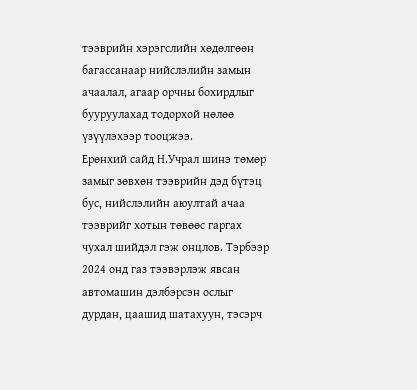тээврийн хэрэгслийн хөдөлгөөн багассанаар нийслэлийн замын ачаалал, агаар орчны бохирдлыг бууруулахад тодорхой нөлөө үзүүлэхээр тооцжээ.
Ерөнхий сайд Н.Учрал шинэ төмөр замыг зөвхөн тээврийн дэд бүтэц бус, нийслэлийн аюултай ачаа тээврийг хотын төвөөс гаргах чухал шийдэл гэж онцлов. Тэрбээр 2024 онд газ тээвэрлэж явсан автомашин дэлбэрсэн ослыг дурдан, цаашид шатахуун, тэсэрч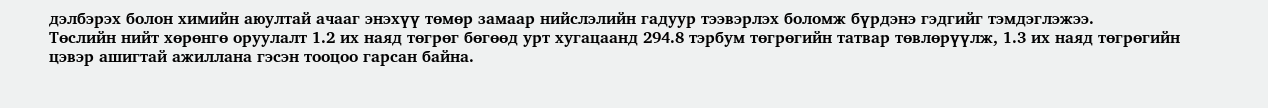дэлбэрэх болон химийн аюултай ачааг энэхүү төмөр замаар нийслэлийн гадуур тээвэрлэх боломж бүрдэнэ гэдгийг тэмдэглэжээ.
Төслийн нийт хөрөнгө оруулалт 1.2 их наяд төгрөг бөгөөд урт хугацаанд 294.8 тэрбум төгрөгийн татвар төвлөрүүлж, 1.3 их наяд төгрөгийн цэвэр ашигтай ажиллана гэсэн тооцоо гарсан байна.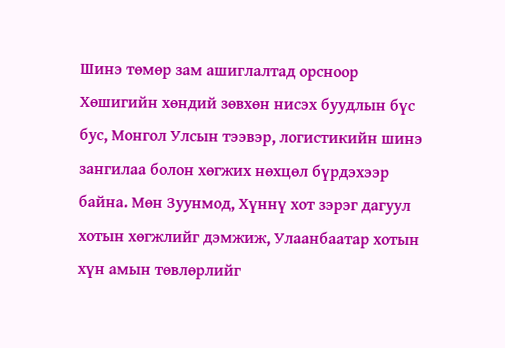Шинэ төмөр зам ашиглалтад орсноор Хөшигийн хөндий зөвхөн нисэх буудлын бүс бус, Монгол Улсын тээвэр, логистикийн шинэ зангилаа болон хөгжих нөхцөл бүрдэхээр байна. Мөн Зуунмод, Хүннү хот зэрэг дагуул хотын хөгжлийг дэмжиж, Улаанбаатар хотын хүн амын төвлөрлийг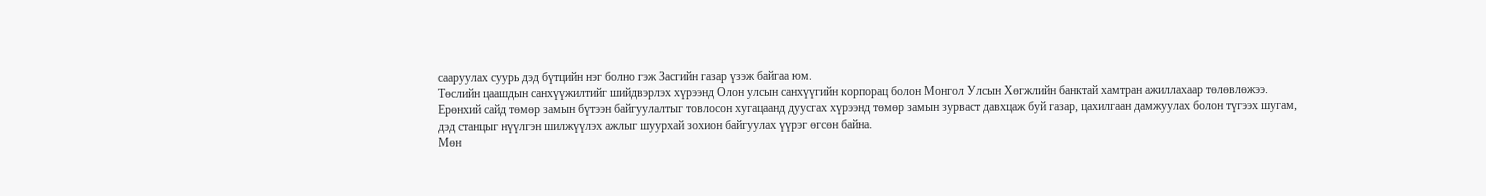сааруулах суурь дэд бүтцийн нэг болно гэж Засгийн газар үзэж байгаа юм.
Төслийн цаашдын санхүүжилтийг шийдвэрлэх хүрээнд Олон улсын санхүүгийн корпорац болон Монгол Улсын Хөгжлийн банктай хамтран ажиллахаар төлөвлөжээ.
Ерөнхий сайд төмөр замын бүтээн байгуулалтыг товлосон хугацаанд дуусгах хүрээнд төмөр замын зурваст давхцаж буй газар, цахилгаан дамжуулах болон түгээх шугам, дэд станцыг нүүлгэн шилжүүлэх ажлыг шуурхай зохион байгуулах үүрэг өгсөн байна.
Мөн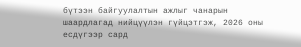бүтээн байгуулалтын ажлыг чанарын шаардлагад нийцүүлэн гүйцэтгэж, 2026 оны есдүгээр сард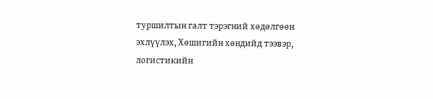туршилтын галт тэрэгний хөдөлгөөн эхлүүлэх, Хөшигийн хөндийд тээвэр, логистикийн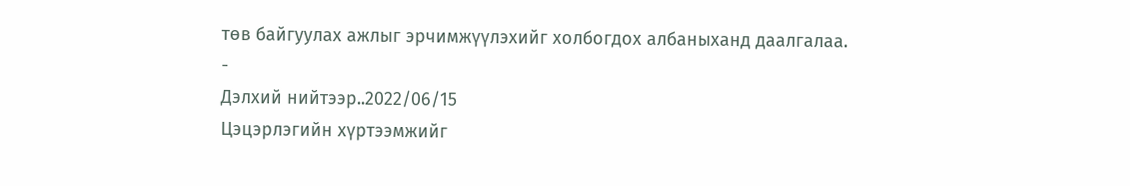төв байгуулах ажлыг эрчимжүүлэхийг холбогдох албаныханд даалгалаа.
-
Дэлхий нийтээр..2022/06/15
Цэцэрлэгийн хүртээмжийг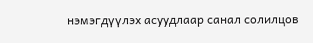нэмэгдүүлэх асуудлаар санал солилцов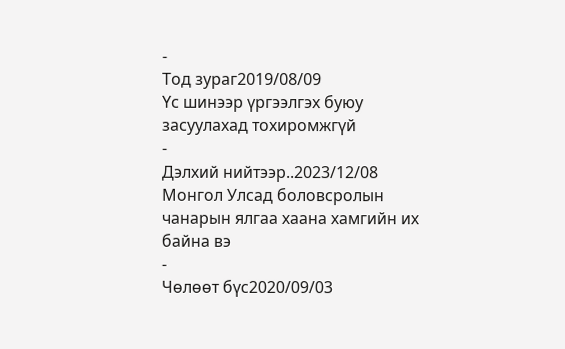-
Тод зураг2019/08/09
Үс шинээр үргээлгэх буюу засуулахад тохиромжгүй
-
Дэлхий нийтээр..2023/12/08
Монгол Улсад боловсролын чанарын ялгаа хаана хамгийн их байна вэ
-
Чөлөөт бүс2020/09/03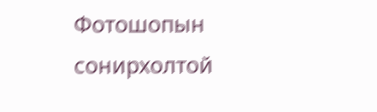Фотошопын сонирхолтой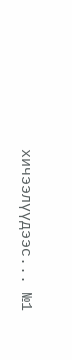хичээлүүдээс... №1